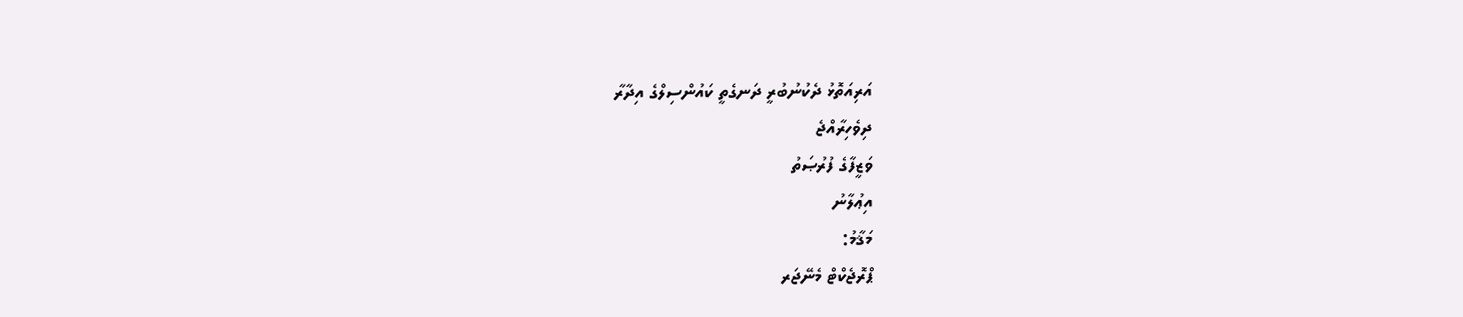އަރިއަތޮޅު ދެކުނުބުރީ ދަނގެތީ ކައުންސިލްގެ އިދާރާ
ދިވެހިރާއްޖެ
ވަޒީފާގެ ފުރުޞަތު
އިޢުލާނު
މަޤާމު:
ޕްރޮޖެކްޓް މެނޭޖަރ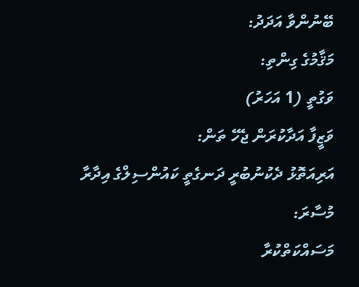ބޭނުންވާ އަދަދު:
މަޤާމުގެ ގިންތި:
ވަގުތީ (1 އަހަރު)
ވަޒީފާ އަދާކުރަން ޖެހޭ ތަން:
އަރިއަތޮޅު ދެކުނުބުރީ ދަނގެތީ ކައުންސިލްގެ އިދާރާ
މުސާރަ:
މަސައްކަތްކުރާ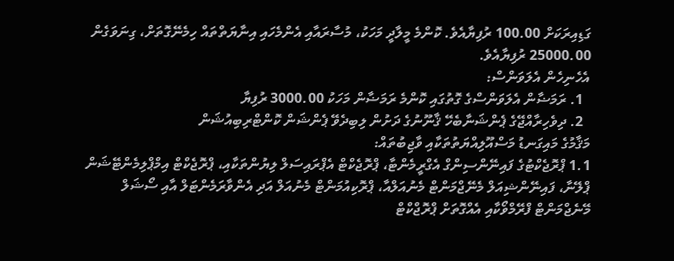ގަޑިއިރަކަށް 100.00 ރުފިޔާއެވެ. ކޮންމެ މީލާދީ މަހަކު، މުސާރައާއި އެންމެހައި އިނާޔަތްތައް ހިމެނޭގޮތަށް، ގިނަވަގެން 25000.00 ރުފިޔާއެވެ.
އެހެނިހެން އެލަވަންސް:
  1. ރަމަޟާން އެލަވަންސްގެ ގޮތުގައި ކޮންމެ ރަމަޟާން މަހަކު 3000.00 ރުފިޔާ
  2. ދިވެހިރާއްޖޭގެ ޕެންޝަނާބެހޭ ޤާނޫނުގެ ދަށުން ލިބިދެވޭ ޕެންޝަން ކޮންޓްރިބިއުޝަން
މަޤާމުގެ މައިގަނޑު މަސްއޫލިއްޔަތުތަކާއި ވާޖިބުތައް:
1.1 ޕްރޮޖެކްޓުގެ ފައިނޭންސިންގް އެގްރީމެންޓާ، ޕްރޮޖެކްޓް އެޕްރައިސަލް ލިޔުންތަކާއި، ޕްރޮޖެކްޓް އިމްޕްލިމެންޓޭޝަން ޕްލޭނާ، ފައިނޭންޝިއަލް މެނޭޖްމަންޓް މެނުއަލްއާ، ޕްރޮކިއުމަންޓް މެނުއަލް އަދި އެންވާރަމެންޓަލް އާއި ސޯޝަލް މޭނެޖްމަންޓް ފްރޭމްވޯކާއި އެއްގޮތަށް ޕްރޮޖްކްޓް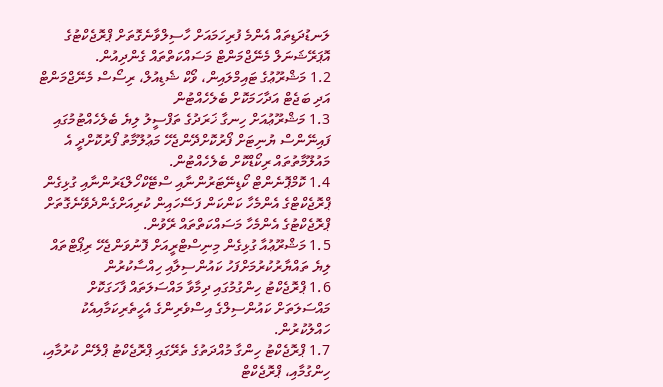ލަނޑުދަޑިތައް އެންމެ ފުރިހަމައަށް ހާސިލްވާނެގޮތަށް ޕްރޮޖެކްޓުގެ އޮޕަރޭޝަނަލް މެނޭޖްމަންޓް މަސައްކަތްތައް ގެންދިއުން.
1.2 މަޝްރޫޢުގެ ޓައިމްލައިން، ވޯކް ޝެޑިއުލް، ރިސޯސް މެނޭޖްމަންޓް އަދި ބަޖެޓް އަދާހަމަކޮށް ބެލެހެއްޓުން
1.3 މަޝްރޫޢުއަށް ހިނގާ ޚަރަދުގެ ތަފްސީލު ލިޔެ ބެލެހެއްޓުމުގައި ފައިނޭންސް ޔުނިޓަށް ފޯރުކޮށްދޭންޖެހޭ މަޢުލޫމާތު ފޯރުކޮށްދީ އެ މައުލޫމާތުތައް ރިކޯޑްކޮށް ބެލެހެއްޓުން.
1.4 ކޮމްޕޮނެންޓް ކޯޑިނޭޓަރުންނާއި ސްޓޭކްހޯލްޑަރުންނާއި ގުޅިގެން ޕްރޮޖެކްޓްގެ އެންމެހާ ކަންކަން ފަސޭހައިން ކުރިއަށްގެންދެވޭނެގޮތަށް ޕްރޮޖެކްޓުގެ އެންމެހާ މަސައްކަތްތައް ރޭވުން.
1.5 މަޝްރޫޢުއާ ގުޅިގެން މިނިސްޓްރީއަށް ފޮނުވަންޖެހޭ ރިޕޯޓްތައް ލިޔެ ތައްޔާރުކުރުމަށްފަހު ކައުންސިލާއި ހިއްސާކުރުން
1.6 ޕްރޮޖެކްޓު ހިންގުމުގައި ދިމާވާ މައްސަލަތައް ފާހަގަކޮށް މައްސަލަތަށް ކައުންސިލްގެ އިސްވެރިންގެ އެހީތެރިކަމާއިއެކު ހައްލުކުރުން.
1.7 ޕްރޮޖެކްޓު ހިންގާ މުއްދަތުގެ ތެރޭގައި ޕްރޮޖެކްޓު ޕްލޭން ކުރުމާއި، ހިންގުމާއި، ޕްރޮޖެކްޓް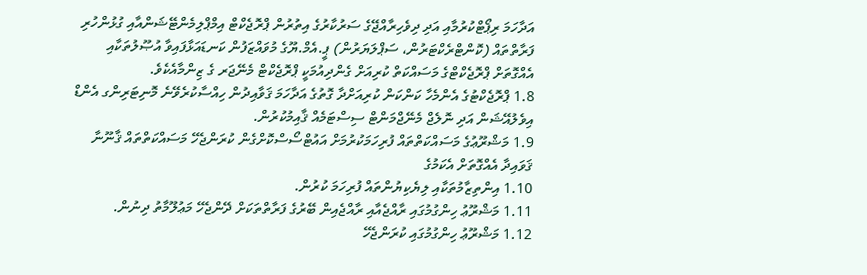އަދާހަމަ ރިޕޯޓްކުރުމާއި އަދި ދިވެހިރާއްޖޭގެ ސަރުކާރުގެ އިތުރުން ޕްރޮޖެކްޓް އިމްޕްލިމެންޓޭޝަންއާއި ގުޅުންހުރި ފަރާތްތައް (ކޮންޓްރެކްޓަރުން، ސަޕްލަޔަރުން) ޕީ.އެމް.ޔޫގެ މުވައްޒަފުން ކަނޑައަޅާފައިވާ އުޞޫލުތަކާއި އެއްގޮތަށް ޕްރޮޖެކްޓްގެ މަސައްކަތް ކުރިއަށް ގެންދިއުމަކީ ޕްރޮޖެކްޓް މެނޭޖަރ ގެ ޒިންމާއެކެވެ.
1.8 ޕްރޮޖެކްޓުގެ އެންމެހާ ކަންކަން ކުރިއަށްދާ ގޮތުގެ އަދާހަމަ ޤަވާއިދުން ހިއްސާކުރެވޭނެ މޮނިޓަރިންގ އެންޑް އިވެލުއޭޝަން އަދި ނޮލެޖް މެނޭޖްމަންޓް ސިސްޓަމެއް ޤާއިމުކުރުން.
1.9 މަޝްރޫޢުގެ މަސައްކަތްތައް ފުރިހަމަކުރުމަށް އައުޓްސޯސްކޮށްގެން ކުރަންޖެހޭ މަސައްކަތްތައް ޤާނޫނާ ޤަވައިދާ އެއްގޮތަށް އެކަމުގެ
1.10 އިންތިޒާމުތަކާއި ލިޔެކިޔުންތައް ފުރިހަމަ ކުރުން.
1.11 މަޝްރޫޢު ހިންގުމުގައި ރާއްޖެއާއި ރާއްޖެއިން ބޭރުގެ ފަރާތްތަކަށް ދޭންޖެހޭ މަޢުލޫމާތު ދިނުން.
1.12 މަޝްރޫޢު ހިންގުމުގައި ކުރަންޖެހޭ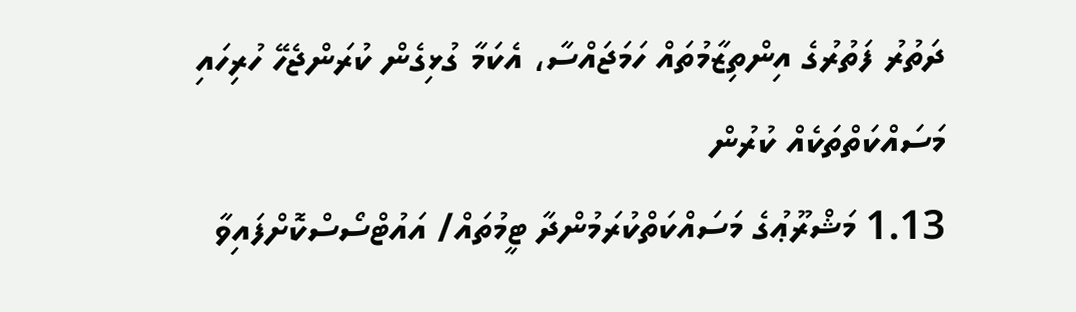ދަތުރު ފަތުރުގެ އިންތިޒާމުތައް ހަމަޖައްސާ، އެކަމާ ގުޅިގެން ކުރަންޖެހޭ ހުރިހައި މަސައްކަތްތަކެއް ކުރުން
1.13 މަޝްރޫޢުގެ މަސައްކަތްކުރަމުންދާ ޓީމުތައް/ އައުޓްސޯސްކޮށްފައިވާ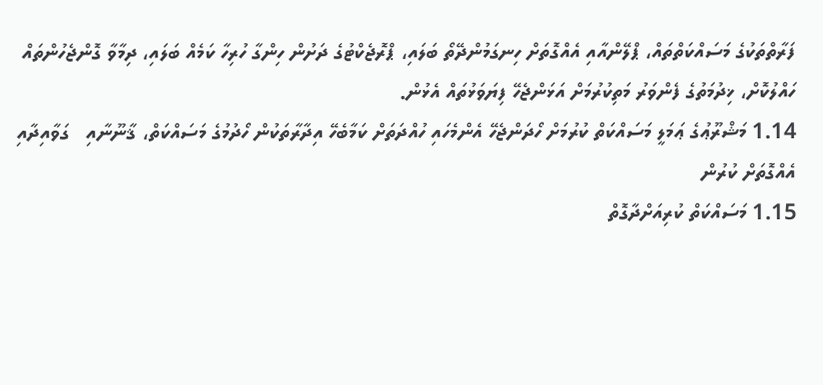ފަރާތްތަކުގެ މަސައްކަތްތައް، ޕްލޭންއާއި އެއްގޮތަށް ހިނގަމުންދޭތޯ ބަލައި، ޕްރޮޖެކްޓުގެ ދަށުން ހިންގާ ހުރިހާ ކަމެއް ބަލައި، ދިމާވާ ގޮންޖެހުންތައް ހައްލުކޮށް، ޚިދުމަތުގެ ފެންވަރު މަތިކުރުމަށް އަޅަންޖެހޭ ފިޔަވަޅުތައް އެޅުން.
1.14 މަޝްރޫޢުގެ ޢަމަލީ މަސައްކަތް ކުރުމަށް ހޯދަންޖެހޭ އެންމެހައި ހުއްދަތަށް ކަމާބެހޭ އިދާރާތަކުން ހޯދުމުގެ މަސައްކަތް، ޤާނޫނާއި   ގަވާއިދާއި އެއްގޮތަށް ކުރުން
1.15 މަސައްކަތް ކުރިއަށްދާގޮތް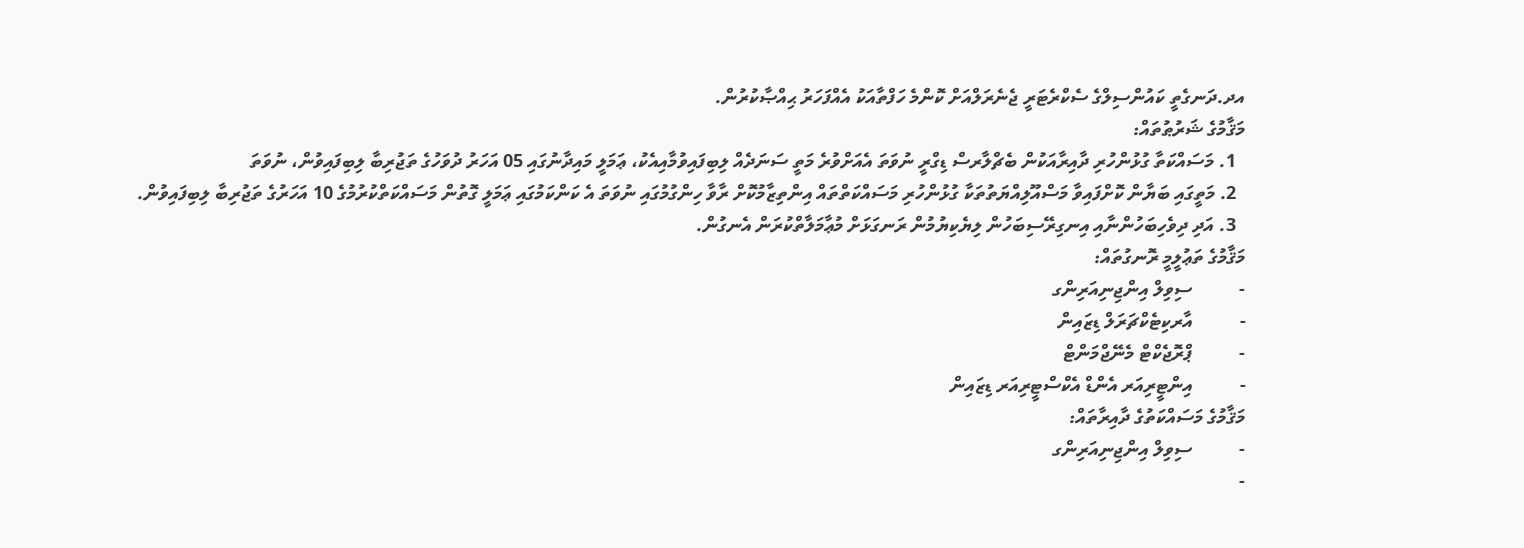އދ.ދަނގެތީ ކައުންސިލްގެ ސެކްރެޓަރީ ޖެނެރަލްއަށް ކޮންމެ ހަފްތާއަކު އެއްފަހަރު ޙިއްޞާކުރުން.
މަޤާމުގެ ޝަރުޠުތައް:
  1. މަސައްކަތާ ގުޅުންހުރި ދާއިރާއަކުން ބެޗްލާރސް ޑިގްރީ ނުވަތަ އެއަށްވުރެ މަތީ ސަނަދެއް ލިބިފައިވުމާއިއެކު، ޢަމަލީ މައިދާނުގައި 05 އަހަރު ދުވަހުގެ ތަޖުރިބާ ލިބިފައިވުން، ނުވަތަ
  2. މަތީގައި ބަޔާން ކޮށްފައިވާ މަސްއޫލިއްޔަތުތަކާ ގުޅުންހުރި މަސައްކަތްތައް އިންތިޒާމުކޮށް ރާވާ ހިންގުމުގައި ނުވަތަ އެ ކަންކަމުގައި ޢަމަލީ ގޮތުން މަސައްކަތްކުރުމުގެ 10 އަހަރުގެ ތަޖުރިބާ ލިބިފައިވުން.
  3. އަދި ދިވެހިބަހުންނާއި އިނގިރޭސިބަހުން ލިޔެކިޔުމުން ރަނގަޅަށް މުޢާމަލާތްކުރަން އެނގުން.
މަޤާމުގެ ތަޢުލީމީ ރޮނގުތައް:
-          ސިވިލް އިންޖިނިއަރިންގ
-          އާރކިޓެކްޗަރަލް ޑިޒައިން
-          ޕްރޮޖެކްޓް މެނޭޖްމަންޓް
-          އިންޓީރިއަރ އެންޑް އެކްސްޓީރިއަރ ޑިޒައިން
މަޤާމުގެ މަސައްކަތުގެ ދާއިރާތައް:
-          ސިވިލް އިންޖިނިއަރިންގ
-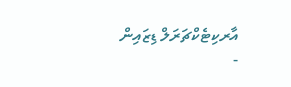އާރކިޓެކްޗަރަލް ޑިޒައިން
-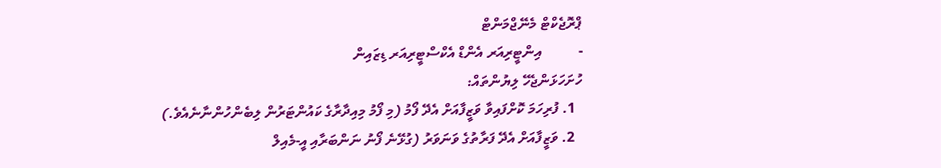ޕްރޮޖެކްޓް މެނޭޖްމަންޓް
-          އިންޓީރިއަރ އެންޑް އެކްސްޓީރިއަރ ޑިޒައިން
ހުށަހަޅަންޖެހޭ ލިޔުންތައް:
  1. ފުރިހަމަ ކޮށްފައިވާ ވަޒީފާއަށް އެދޭ ފޯމު (މި ފޯމު މިއިދާރާގެ ކައުންޓަރުން ލިބެންހުންނާނެއެވެ.)
  2. ވަޒީފާއަށް އެދޭ ފަރާތުގެ ވަނަވަރު (ގުޅޭނެ ފޯނު ނަންބަރާއި އީ-މެއިލް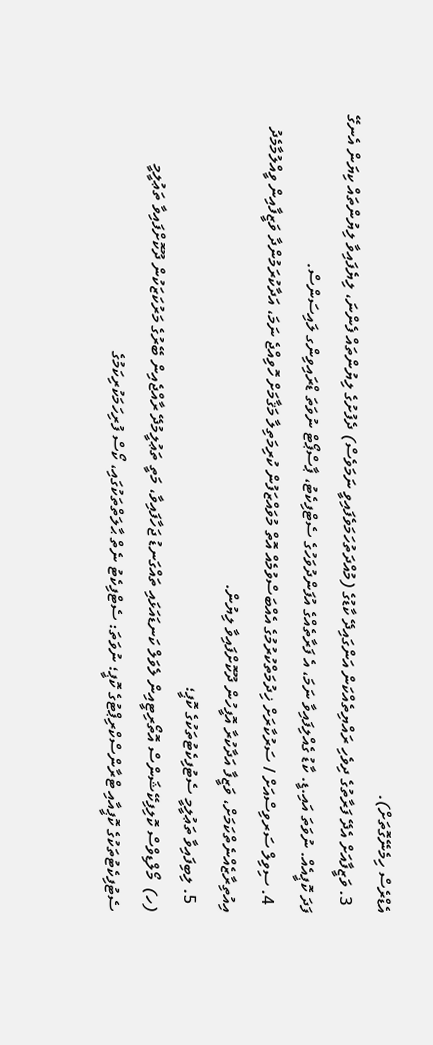އެޑްރެސް ހިމެނޭގޮތަށް).
  3. ވަޒީފާއަށް އެދޭ ފަރާތުގެ ދިވެހި ރައްޔިތެއްކަން އަންގައިދޭ ކާޑުގެ (މުއްދަތުހަމަވެފައިވީ ނަމަވެސް) ދެފުށުގެ ލިޔުންތައް ފެންނަ، ލިޔެފައިވާ ލިޔުންތައް ކިޔަން އެނގޭ ފަދަ ކޮޕީއެއް. ނުވަތަ އައި.ޑީ. ކާޑު ގެއްލިފައިވާ ނަމަ، އެ ފަރާތެއްގެ އުފަންދުވަހުގެ ސެޓްފިކެޓު، ޕާސްޕޯޓް ނުވަތަ ޑްރައިވިންގ ލައިސަންސް.
  4. ސިވިލް ސަރވިސްއަށް / ސަރުކާރަށް ޚިދުމަތްކުރުމުގެ އެއްބަސްވުމެއް އޮތް މުވައްޒަފުން ކުރިމަތިލާ މަޤާމަށް ހޮވިއްޖެ ނަމަ، އަދާކުރަމުންދާ ވަޒީފާއިން ވީއްލުމާމެދު އިއުތިރާޒެއްނެތްކަމަށް، ވަޒީފާ އަދާކުރާ އޮފީހުން ދޫކޮށްފައިވާ ލިޔުން.
  5. ލިބިފައިވާ ތަޢުލީމީ ސެޓުފިކެޓުތަކުގެ ކޮޕީ؛
(ހ)  މޯލްޑިވްސް ކޮލިފިކޭޝަންސް އޮތޯރިޓީއިން ލެވަލް ކަނޑައަޅައި ތައްގަނޑު ޖަހާފައިވާ، މަތީ ތަޢުލީމުދޭ ރާއްޖެއިން ބޭރުގެ މަރުކަޒަކުން ދޫކޮށްފައިވާ ތަޢުލީމީ ސެޓުފިކެޓުތަކުގެ ކޮޕީއާއި ޓްރާންސްކްރިޕްޓުގެ ކޮޕީ؛ ނުވަތަ: ސެޓްފިކެޓު ނެތް ޙާލަތްތަކުގައި، ކޯސް ފުރިހަމަކުރިކަމުގެ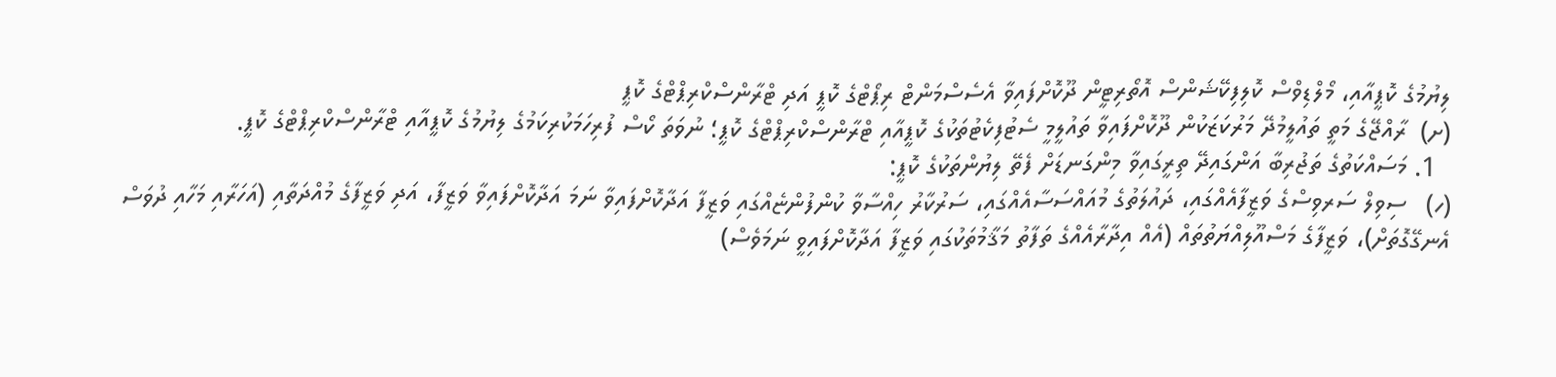ލިޔުމުގެ ކޮޕީއާއި، މޯލްޑިވްސް ކޮލިފިކޭޝަންސް އޮތޯރިޓީން ދޫކޮށްފައިވާ އެސެސްމަންޓް ރިޕޯޓްގެ ކޮޕީ އަދި ޓްރާންސްކްރިޕްޓްގެ ކޮޕީ
(ށ)  ރާއްޖޭގެ މަތީ ތައުލީމުދޭ މަރުކަޒަކުން ދޫކޮށްފައިވާ ތައުލީމީ ސެޓުފިކެޓުތަކުގެ ކޮޕީއާއި ޓްރާންސްކްރިޕްޓްގެ ކޮޕީ؛ ނުވަތަ ކޯސް ފުރިހަމަކުރިކަމުގެ ލިޔުމުގެ ކޮޕީއާއި ޓްރާންސްކްރިޕްޓްގެ ކޮޕީ.
  1. މަސައްކަތުގެ ތަޖުރިބާ އަންގައިދޭ ތިރީގައިވާ މިންގަނޑަށް ފެތޭ ލިޔުންތަކުގެ ކޮޕީ:
(ހ)   ސިވިލް ސަރވިސްގެ ވަޒީފާއެއްގައި، ދައުލަތުގެ މުއައްސަސާއެއްގައި، ސަރުކާރު ހިއްސާވާ ކުންފުންޏެއްގައި ވަޒީފާ އަދާކޮށްފައިވާ ނަމަ އަދާކޮށްފައިވާ ވަޒީފާ، އަދި ވަޒީފާގެ މުއްދަތާއި (އަހަރާއި މަހާއި ދުވަސް އެނގޭގޮތަށް)، ވަޒީފާގެ މަސްއޫލިއްޔަތުތައް (އެއް އިދާރާއެއްގެ ތަފާތު މަޤާމުތަކުގައި ވަޒީފާ އަދާކޮށްފައިވީ ނަމަވެސް)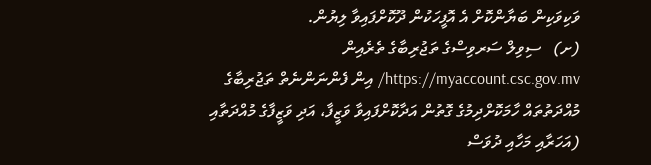ވަކިވަކިން ބަޔާންކޮށް އެ އޮފީހަކުން ދޫކޮށްފައިވާ ލިޔުން.
(ށ)   ސިވިލް ސަރވިސްގެ ތަޖުރިބާގެ ތެރެއިން https://myaccount.csc.gov.mv/ އިން ފެންނަންނެތް ތަޖުރިބާގެ މުއްދަތުތައް ހާމަކޮށްދިމުގެ ގޮތުން އަދާކޮށްފައިވާ ވަޒީފާ، އަދި ވަޒީފާގެ މުއްދަތާއި (އަހަރާއި މަހާއި ދުވަސް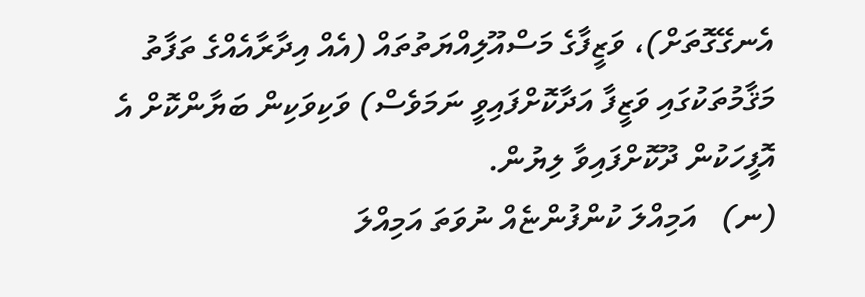އެނގޭގޮތަށް)، ވަޒީފާގެ މަސްއޫލިއްޔަތުތައް (އެއް އިދާރާއެއްގެ ތަފާތު މަޤާމުތަކުގައި ވަޒީފާ އަދާކޮށްފައިވީ ނަމަވެސް) ވަކިވަކިން ބަޔާންކޮށް އެ އޮފީހަކުން ދޫކޮށްފައިވާ ލިޔުން.
(ނ)   އަމިއްލަ ކުންފުންޏެއް ނުވަތަ އަމިއްލަ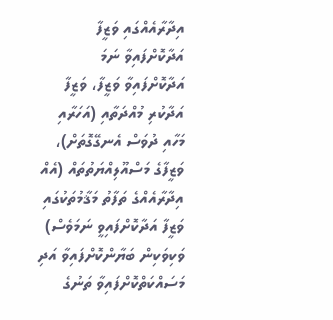އިދާރާއެއްގައި ވަޒީފާ އަދާކޮށްފައިވާ ނަމަ އަދާކޮށްފައިވާ ވަޒީފާ، ވަޒީފާ އަދާކުރި މުއްދަތާއި (އަހަރާއި މަހާއި ދުވަސް އެނގޭގޮތަށް)، ވަޒީފާގެ މަސްއޫލިއްޔަތުތައް (އެއް އިދާރާއެއްގެ ތަފާތު މަޤާމުތަކުގައި ވަޒީފާ އަދާކޮށްފައިވީ ނަމަވެސް) ވަކިވަކިން ބަޔާންކޮށްފައިވާ އަދި މަސައްކަތްކޮށްފައިވާ ތަނުގެ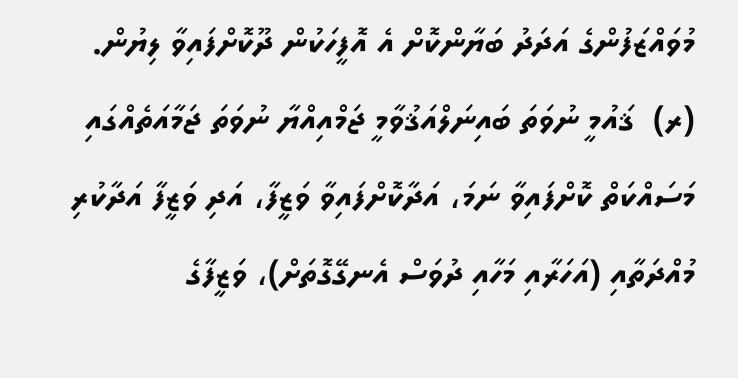މުވައްޒަފުންގެ އަދަދު ބަޔާންކޮށް އެ އޮފީހަކުން ދޫކޮށްފައިވާ ލިޔުން.
(ރ)  ޤައުމީ ނުވަތަ ބައިނަލްއަޤުވާމީ ޖަމްއިއްޔާ ނުވަތަ ޖަމާއަތެއްގައި މަސައްކަތް ކޮށްފައިވާ ނަމަ، އަދާކޮށްފައިވާ ވަޒީފާ، އަދި ވަޒީފާ އަދާކުރި މުއްދަތާއި (އަހަރާއި މަހާއި ދުވަސް އެނގޭގޮތަށް)، ވަޒީފާގެ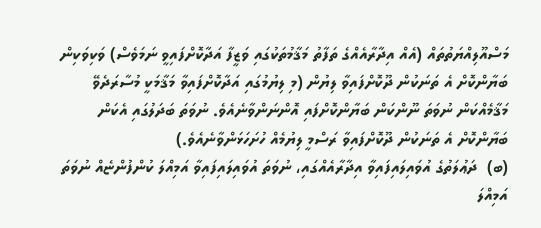މަސްއޫލިއްޔަތުތައް (އެއް އިދާރާއެއްގެ ތަފާތު މަޤާމުތަކުގައި ވަޒީފާ އަދާކޮށްފައިވީ ނަމަވެސް) ވަކިވަކިން ބަޔާންކޮށް އެ ތަނަކުން ދޫކޮށްފައިވާ ލިޔުން (މި ލިޔުމުގައި އަދާކޮށްފައިވާ މަޤާމަކީ މުސާރަދެވޭ މަޤާމެއްކަން ނުވަތަ ނޫންކަން ބަޔާންކޮށްފައި އޮންނަންވާނެއެވެ. ނުވަތަ ބަދަލުގައި އެކަން ބަޔާންކޮށް އެ ތަނަކުން ދޫކޮށްފައިވާ ރަސްމީ ލިޔުމެއް ހުށަހަޅަންވާނެއެވެ.)
(ބ)  ދަޢުލަތުގެ އުވައިލައިފައިވާ އިދާރާއެއްގައި، ނުވަތަ އުވައިލައިފައިވާ އަމިއްލަ ކުންފުންޏެއް ނުވަތަ އަމިއްލަ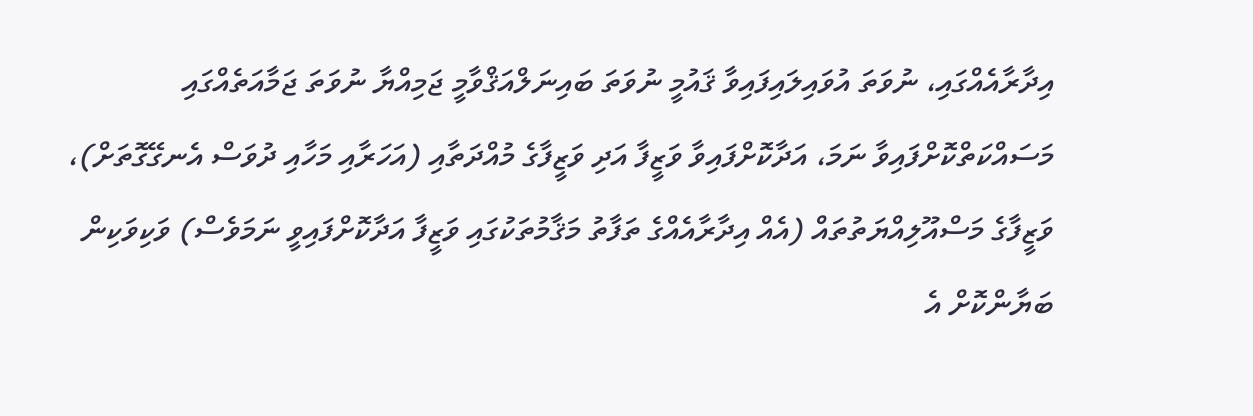އިދާރާއެއްގައި، ނުވަތަ އުވައިލައިފައިވާ ޤައުމީ ނުވަތަ ބައިނަލްއަޤްވާމީ ޖަމިއްޔާ ނުވަތަ ޖަމާއަތެއްގައި މަސައްކަތްކޮށްފައިވާ ނަމަ، އަދާކޮށްފައިވާ ވަޒީފާ އަދި ވަޒީފާގެ މުއްދަތާއި (އަހަރާއި މަހާއި ދުވަސް އެނގޭގޮތަށް)، ވަޒީފާގެ މަސްއޫލިއްޔަތުތައް (އެއް އިދާރާއެއްގެ ތަފާތު މަޤާމުތަކުގައި ވަޒީފާ އަދާކޮށްފައިވީ ނަމަވެސް) ވަކިވަކިން ބަޔާންކޮށް އެ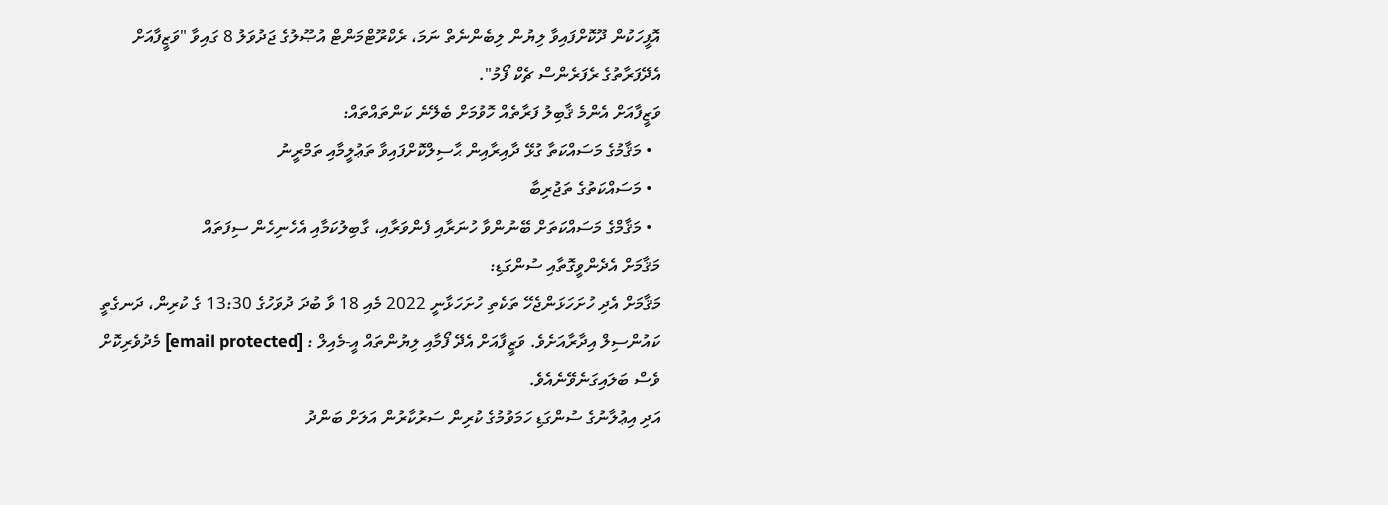އޮފީހަކުން ދޫކޮށްފައިވާ ލިޔުން ލިބެންނެތް ނަމަ، ރެކްރޫޓްމަންޓް އުޞޫލުގެ ޖަދުވަލު 8 ގައިވާ "ވަޒީފާއަށް އެދޭފަރާތުގެ ރެފަރެންސް ޗެކް ފޯމު".
ވަޒީފާއަށް އެންމެ ޤާބިލު ފަރާތެއް ހޮވުމަށް ބެލޭނެ ކަންތައްތައް:
  • މަޤާމުގެ މަސައްކަތާ ގުޅޭ ދާއިރާއިން ޙާސިލްކޮށްފައިވާ ތަޢުލީމާއި ތަމްރީނު
  • މަސައްކަތުގެ ތަޖުރިބާ
  • މަޤާމްގެ މަސައްކަތަށް ބޭނުންވާ ހުނަރާއި ފެންވަރާއި، ގާބިލުކަމާއި އެހެނިހެން ސިފަތައް
މަޤާމަށް އެދެންވީގޮތާއި ސުންގަޑި:
މަޤާމަށް އެދި ހުށަހަޅަންޖެހޭ ތަކެތި ހުށަހަޅާނީ 2022 މެއި 18 ވާ ބުދަ ދުވަހުގެ 13:30 ގެ ކުރިން، ދަނގެތީ ކައުންސިލް އިދާރާއަށެވެ. ވަޒީފާއަށް އެދޭ ފޯމާއި ލިޔުންތައް އީ-މެއިލް : [email protected] މެދުވެރިކޮށް ވެސް ބަލައިގަނެވޭނެއެވެ.
އަދި އިޢުލާނުގެ ސުންގަޑި ހަމަވުމުގެ ކުރިން ސަރުކާރުން އަލަށް ބަންދު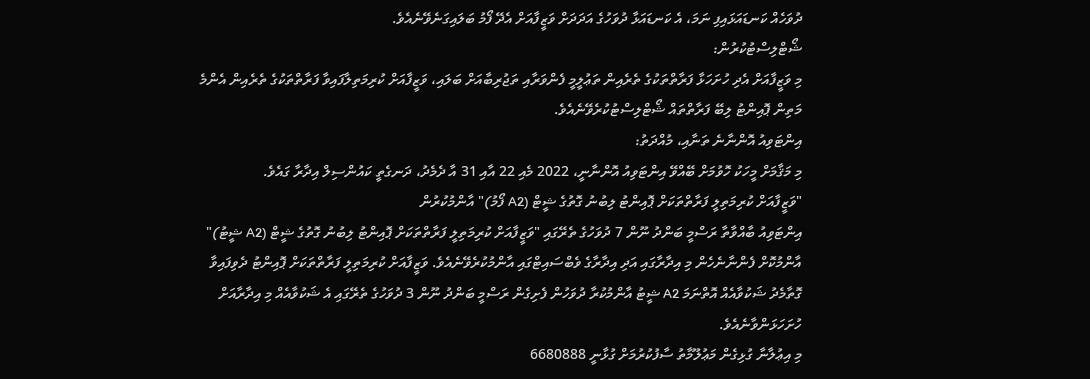ދުވަހެއް ކަނޑައަޅައިފި ނަމަ، އެ ކަނޑައަޅާ ދުވަހުގެ އަދަދަށް ވަޒީފާއަށް އެދޭ ފޯމު ބަލައިގަނެވޭނެއެވެ.
ޝޯޓްލިސްޓުކުރުން:
މި ވަޒީފާއަށް އެދި ހުށަހަޅާ ފަރާތްތަކުގެ ތެރެއިން ތަޢުލީމީ ފެންވަރާއި ތަޖުރިބާއަށް ބަލައި، ވަޒީފާއަށް ކުރިމަތިލާފައިވާ ފަރާތްތަކުގެ ތެރެއިން އެންމެ މަތިން ޕޮއިންޓު ލިބޭ ފަރާތްތައް ޝޯޓްލިސްޓުކުރެވޭނެއެވެ.
އިންޓަވިއު އޮންނާނެ ތަނާއި، މުއްދަތު:
މި މަޤާމަށް މީހަކު ހޮވުމަށް ބޭއްވޭ އިންޓަވިއު އޮންނާނީ، 2022 މެއި 22 އާއި 31 އާ ދެމެދު، ދަނގެތީ ކައުންސިލް އިދާރާ ގައެވެ.
"ވަޒީފާއަށް ކުރިމަތިލީ ފަރާތްތަކަށް ޕޮއިންޓު ލިބުނު ގޮތުގެ ޝީޓް (A2 ފޯމު)" އާންމުކުރުން
އިންޓަވިއު ބާއްވާތާ ރަސްމީ ބަންދު ނޫން 7 ދުވަހުގެ ތެރޭގައި "ވަޒީފާއަށް ކުރިމަތިލީ ފަރާތްތަކަށް ޕޮއިންޓު ލިބުނު ގޮތުގެ ޝީޓް (A2 ޝީޓު)" އާންމުކޮށް ފެންނާނެހެން މި އިދާރާގައި އަދި އިދާރާގެ ވެބްސައިޓްގައި އާންމުކުރެވޭނެއެވެ. ވަޒީފާއަށް ކުރިމަތިލީ ފަރާތްތަކަށް ޕޮއިންޓު ދެވިފައިވާ ގޮތާމެދު ޝަކުވާއެއް އޮތްނަމަ A2 ޝީޓު އާންމުކުރާ ދުވަހުން ފެށިގެން ރަސްމީ ބަންދު ނޫން 3 ދުވަހުގެ ތެރޭގައި އެ ޝަކުވާއެއް މި އިދާރާއަށް ހުށަހަޅަންވާނެއެވެ.
މި އިޢުލާނާ ގުޅިގެން މަޢުލޫމާތު ސާފުކުރުމަށް ގުޅާނީ 6680888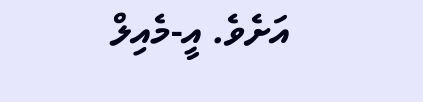އަށެވެ. އީ-މެއިލް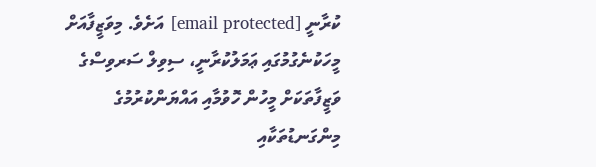ކުރާނީ [email protected] އަށެވެ. މިވަޒީފާއަށް މީހަކުނެގުމުގައި ޢަމަލުކުރާނީ، ސިވިލް ސަރވިސްގެ ވަޒީފާތަކަށް މީހުން ހޮވުމާއި އައްޔަންކުރުމުގެ މިންގަނޑުތަކާއި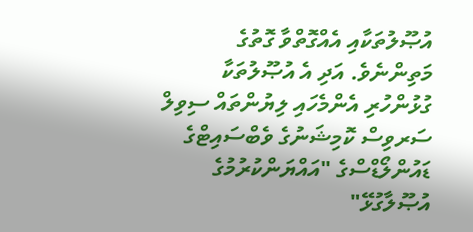އުޞޫލުތަކާއި އެއްގޮތްވާ ގޮތުގެ މަތިންނެވެ. އަދި އެ އުޞޫލުތަކާ ގުޅުންހުރި އެންމެހައި ލިޔުންތައް ސިވިލް ސަރވިސް ކޮމިޝަނުގެ ވެބްސައިޓްގެ ޑައުންލޯޑްސްގެ "އައްޔަންކުރުމުގެ އުޞޫލާގުޅޭ"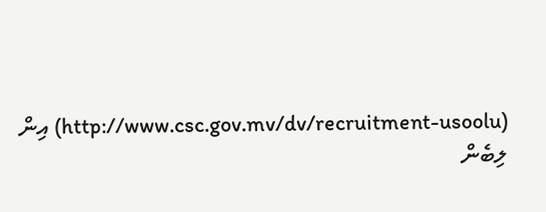(http://www.csc.gov.mv/dv/recruitment-usoolu) އިން ލިބެން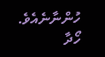ހުންނާނެއެވެ.
ހޯދާ